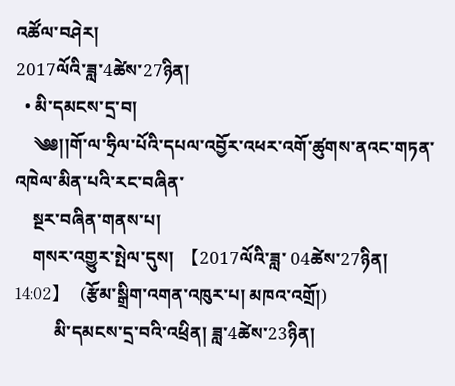འཚོལ་བཤེར།
2017ལོའི་ཟླ་4ཚེས་27ཉིན།
  • མི་དམངས་དྲ་བ།
    ༄༅།།གོ་ལ་ཧྲིལ་པོའི་དཔལ་འབྱོར་འཕར་འགོ་ཚུགས་ནའང་གཏན་འཁེལ་མིན་པའི་རང་བཞིན་
    སྔར་བཞིན་གནས་པ།
    གསར་འགྱུར་སྤེལ་དུས།  【2017ལོའི་ཟླ་ 04ཚེས་27ཉིན། 14:02】   (རྩོམ་སྒྲིག་འགན་འཁུར་པ། མཁའ་འགྲོ།)
         མི་དམངས་དྲ་བའི་འཕྲིན། ཟླ་4ཚེས་23ཉིན།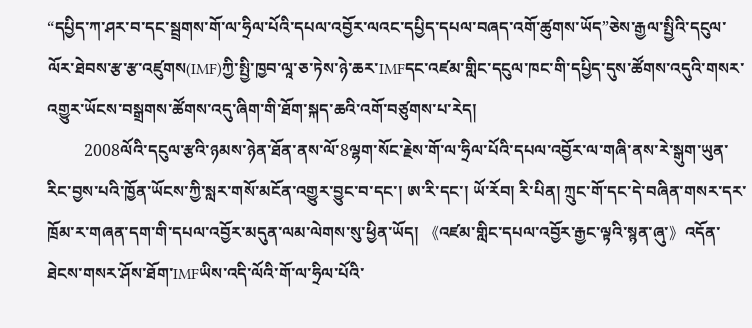“དཔྱིད་ཀ་ཤར་བ་དང་སྦྲགས་གོ་ལ་ཧྲིལ་པོའི་དཔལ་འབྱོར་ལའང་དཔྱིད་དཔལ་བཞད་འགོ་ཚུགས་ཡོད”ཅེས་རྒྱལ་སྤྱིའི་དངུལ་ལོར་ཐེབས་རྩ་རྩ་འཛུགས(IMF)ཀྱི་སྤྱི་ཁྱབ་ལཱ་ཅ་ཏེས་ཉེ་ཆར་IMFདང་འཛམ་གླིང་དངུལ་ཁང་གི་དཔྱིད་དུས་ཚོགས་འདུའི་གསར་འགྱུར་ཡོངས་བསྒྲགས་ཚོགས་འདུ་ཞིག་གི་ཐོག་སྐད་ཆའི་འགོ་བཙུགས་པ་རེད།
         2008ལོའི་དངུལ་རྩའི་ཉམས་ཉེན་ཐོན་ནས་ལོ་8ལྷག་སོང་རྗེས་གོ་ལ་ཧྲིལ་པོའི་དཔལ་འབྱོར་ལ་གཞི་ནས་རེ་སྒུག་ཡུན་རིང་བྱས་པའི་ཁྱོན་ཡོངས་ཀྱི་སླར་གསོ་མངོན་འགྱུར་བྱུང་བ་དང་། ཨ་རི་དང་། ཡོ་རོབ། རི་པིན། ཀྲུང་གོ་དང་དེ་བཞིན་གསར་དར་ཁྲོམ་ར་གཞན་དག་གི་དཔལ་འབྱོར་མདུན་ལམ་ལེགས་སུ་ཕྱིན་ཡོད། 《འཛམ་གླིང་དཔལ་འབྱོར་རྒྱང་ལྟའི་སྙན་ཞུ་》འདོན་ཐེངས་གསར་ཤོས་ཐོག་IMFཡིས་འདི་ལོའི་གོ་ལ་ཧྲིལ་པོའི་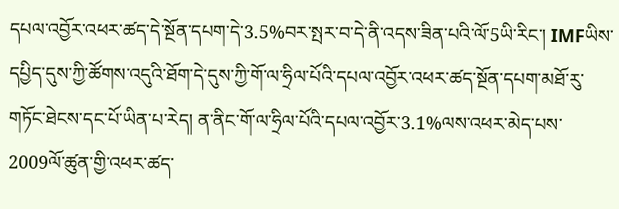དཔལ་འབྱོར་འཕར་ཚད་དེ་སྔོན་དཔག་དེ་3.5%བར་སྤར་བ་དེ་ནི་འདས་ཟིན་པའི་ལོ་5ཡི་རིང་། IMFཡིས་དཔྱིད་དུས་ཀྱི་ཚོགས་འདུའི་ཐོག་དེ་དུས་ཀྱི་གོ་ལ་ཧྲིལ་པོའི་དཔལ་འབྱོར་འཕར་ཚད་སྔོན་དཔག་མཐོ་རུ་གཏོང་ཐེངས་དང་པོ་ཡིན་པ་རེད། ན་ནིང་གོ་ལ་ཧྲིལ་པོའི་དཔལ་འབྱོར་3.1%ལས་འཕར་མེད་པས་2009ལོ་ཚུན་གྱི་འཕར་ཚད་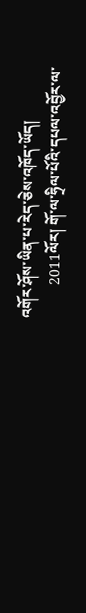འགོར་ཤོས་ཡིན་པ་རེད་ཅེས་འཁོད་ཡོད།
         2011ལོར། གོ་ལ་ཧྲིལ་པོའི་དཔལ་འབྱོར་ལ་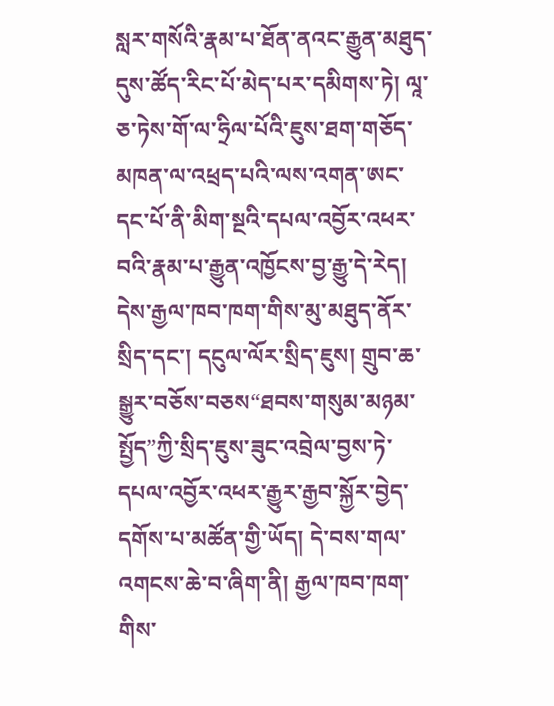སླར་གསོའི་རྣམ་པ་ཐོན་ནའང་རྒྱུན་མཐུད་དུས་ཚོད་རིང་པོ་མེད་པར་དམིགས་ཏེ། ལཱ་ཅ་ཏེས་གོ་ལ་ཧྲིལ་པོའི་ཇུས་ཐག་གཅོད་མཁན་ལ་འཕྲད་པའི་ལས་འགན་ཨང་དང་པོ་ནི་མིག་སྔའི་དཔལ་འབྱོར་འཕར་བའི་རྣམ་པ་རྒྱུན་འཁྱོངས་བྱ་རྒྱུ་དེ་རེད། དེས་རྒྱལ་ཁབ་ཁག་གིས་མུ་མཐུད་ནོར་སྲིད་དང་། དངུལ་ལོར་སྲིད་ཇུས། གྲུབ་ཆ་སྒྱུར་བཅོས་བཅས“ཐབས་གསུམ་མཉམ་སྤྱོད”ཀྱི་སྲིད་ཇུས་ཟུང་འབྲེལ་བྱས་ཏེ་དཔལ་འབྱོར་འཕར་རྒྱུར་རྒྱབ་སྐྱོར་བྱེད་དགོས་པ་མཚོན་གྱི་ཡོད། དེ་བས་གལ་འགངས་ཆེ་བ་ཞིག་ནི། རྒྱལ་ཁབ་ཁག་གིས་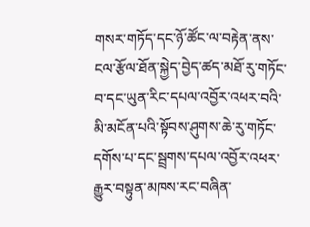གསར་གཏོད་དང་ཉོ་ཚོང་ལ་བརྟེན་ནས་ངལ་རྩོལ་ཐོན་སྐྱེད་བྱེད་ཚད་མཐོ་རུ་གཏོང་བ་དང་ཡུན་རིང་དཔལ་འབྱོར་འཕར་བའི་མི་མངོན་པའི་སྟོབས་ཤུགས་ཆེ་རུ་གཏོང་དགོས་པ་དང་སྦྲགས་དཔལ་འབྱོར་འཕར་རྒྱུར་བསྟུན་མཁས་རང་བཞིན་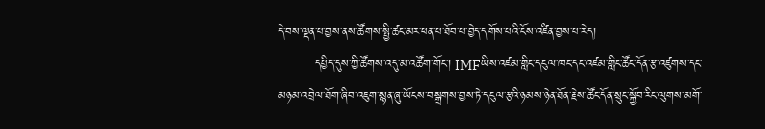དེ་བས་ལྡན་པ་བྱས་ནས་ཚོགས་སྤྱི་ཚང་མར་ཕན་པ་ཐོབ་པ་བྱེད་དགོས་པའི་ངོས་འཛིན་བྱས་པ་རེད།
         དཔྱིད་དུས་ཀྱི་ཚོགས་འདུ་མ་འཚོག་གོང་། IMFཡིས་འཛམ་གླིང་དངུལ་ཁང་དང་འཛམ་གླིང་ཚོང་དོན་རྩ་འཛུགས་དང་མཉམ་འབྲེལ་ཐོག་ཞིབ་འཇུག་སྙན་ཞུ་ཡོངས་བསྒྲགས་བྱས་ཏེ་དངུལ་རྩའི་ཉམས་ཉེན་ཐོན་རྗེས་ཚོང་དོན་སྲུང་སྐྱོབ་རིང་ལུགས་མགོ་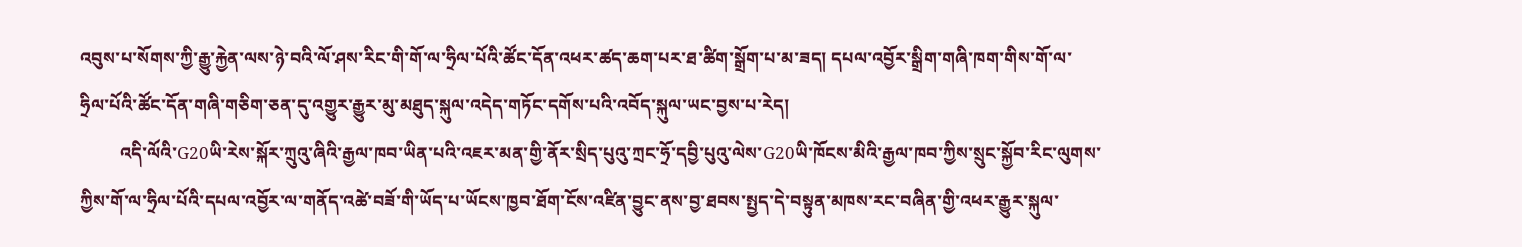འབུས་པ་སོགས་ཀྱི་རྒྱུ་རྐྱེན་ལས་ཉེ་བའི་ལོ་ཤས་རིང་གི་གོ་ལ་ཧྲིལ་པོའི་ཚོང་དོན་འཕར་ཚད་ཆག་པར་ཐ་ཚིག་སྒྲོག་པ་མ་ཟད། དཔལ་འབྱོར་སྒྲིག་གཞི་ཁག་གིས་གོ་ལ་ཧྲིལ་པོའི་ཚོང་དོན་གཞི་གཅིག་ཅན་དུ་འགྱུར་རྒྱུར་མུ་མཐུད་སྐུལ་འདེད་གཏོང་དགོས་པའི་འབོད་སྐུལ་ཡང་བྱས་པ་རེད།
         འདི་ལོའི་G20ཡི་རེས་སྐོར་ཀྲུའུ་ཞིའི་རྒྱལ་ཁབ་ཡིན་པའི་འཇར་མན་གྱི་ནོར་སྲིད་པུའུ་ཀྲང་ཧྲོ་དབྱི་པུའུ་ལེས་G20ཡི་ཁོངས་མིའི་རྒྱལ་ཁབ་ཀྱིས་སྲུང་སྐྱོབ་རིང་ལུགས་ཀྱིས་གོ་ལ་ཧྲིལ་པོའི་དཔལ་འབྱོར་ལ་གནོད་འཚེ་བཟོ་གི་ཡོད་པ་ཡོངས་ཁྱབ་ཐོག་ངོས་འཛིན་བྱུང་ནས་བྱ་ཐབས་སྤྱད་དེ་བསྟུན་མཁས་རང་བཞིན་གྱི་འཕར་རྒྱུར་སྐུལ་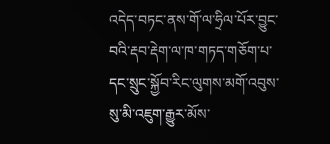འདེད་བཏང་ནས་གོ་ལ་ཧྲིལ་པོར་བྱུང་བའི་རྡབ་རྡེག་ལ་ཁ་གཏད་གཅོག་པ་དང་སྲུང་སྐྱོབ་རིང་ལུགས་མགོ་འབུས་སུ་མི་འཇུག་རྒྱུར་མོས་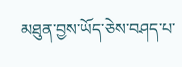མཐུན་བྱས་ཡོད་ཅེས་བཤད་པ་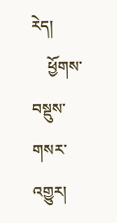རེད།
    ཕྱོགས་བསྡུས་གསར་འགྱུར།